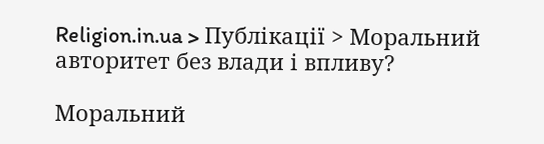Religion.in.ua > Публікації > Моральний авторитет без влади і впливу?

Моральний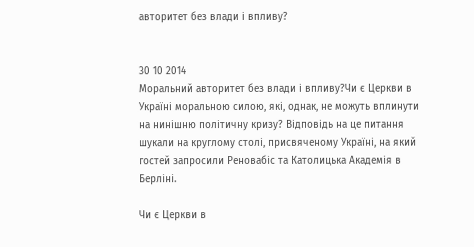авторитет без влади і впливу?


30 10 2014
Моральний авторитет без влади і впливу?Чи є Церкви в Україні моральною силою, які, однак, не можуть вплинути на нинішню політичну кризу? Відповідь на це питання шукали на круглому столі, присвяченому Україні, на який гостей запросили Реновабіс та Католицька Академія в Берліні.

Чи є Церкви в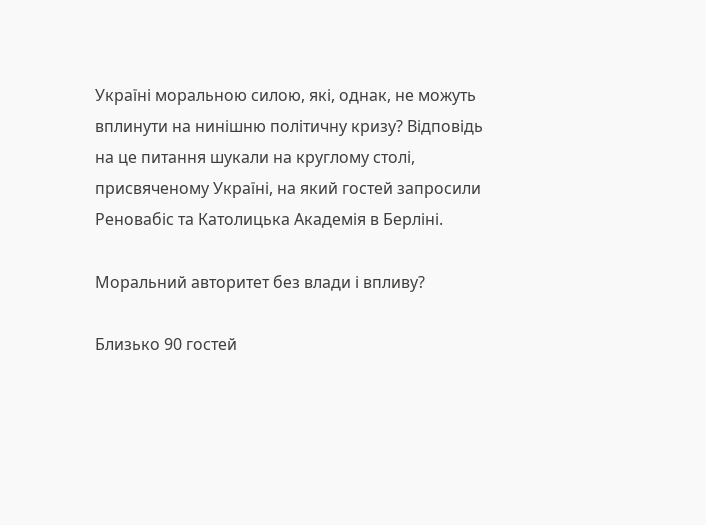Україні моральною силою, які, однак, не можуть вплинути на нинішню політичну кризу? Відповідь на це питання шукали на круглому столі, присвяченому Україні, на який гостей запросили Реновабіс та Католицька Академія в Берліні.

Моральний авторитет без влади і впливу?

Близько 90 гостей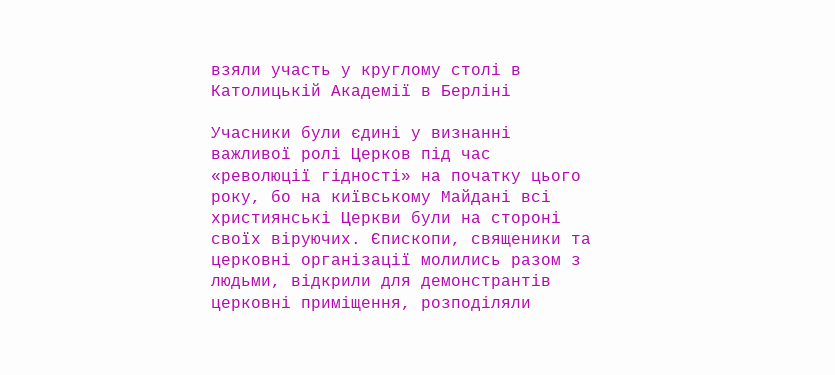взяли участь у круглому столі в Католицькій Академії в Берліні

Учасники були єдині у визнанні важливої ролі Церков під час «революції гідності» на початку цього року, бо на київському Майдані всі християнські Церкви були на стороні своїх віруючих. Єпископи, священики та церковні організації молились разом з людьми, відкрили для демонстрантів церковні приміщення, розподіляли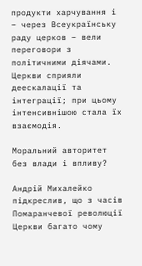продукти харчування і – через Всеукраїнську раду церков – вели переговори з політичними діячами. Церкви сприяли  деескалації та інтеграції; при цьому інтенсивнішою стала їх взаємодія.

Моральний авторитет без влади і впливу?

Андрій Михалейко підкреслив, що з часів Помаранчевої революції Церкви багато чому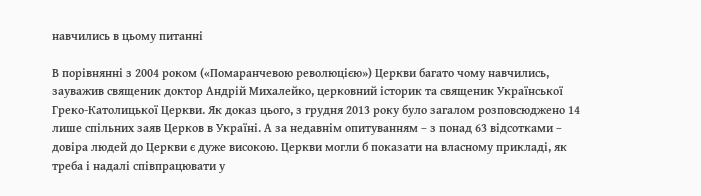навчились в цьому питанні

В порівнянні з 2004 роком («Помаранчевою революцією») Церкви багато чому навчились, зауважив священик доктор Андрій Михалейко, церковний історик та священик Української Греко-Католицької Церкви. Як доказ цього, з грудня 2013 року було загалом розповсюджено 14 лише спільних заяв Церков в Україні. А за недавнім опитуванням – з понад 63 відсотками – довіра людей до Церкви є дуже високою. Церкви могли б показати на власному прикладі, як треба і надалі співпрацювати у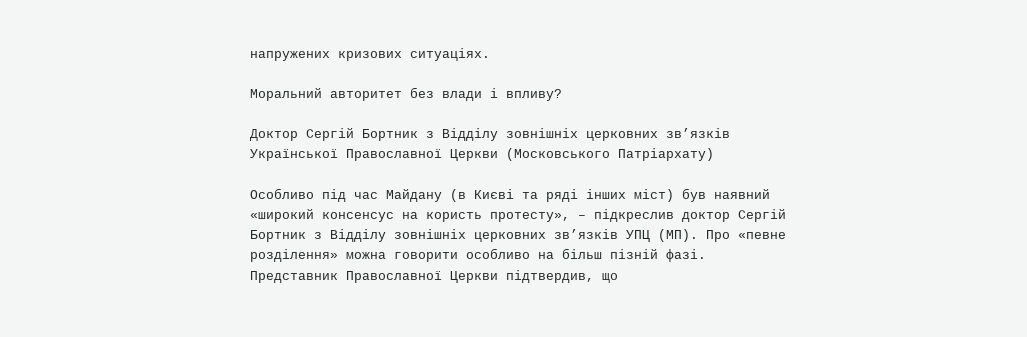напружених кризових ситуаціях.

Моральний авторитет без влади і впливу?

Доктор Сергій Бортник з Відділу зовнішніх церковних зв’язків Української Православної Церкви (Московського Патріархату)

Особливо під час Майдану (в Києві та ряді інших міст) був наявний «широкий консенсус на користь протесту», – підкреслив доктор Сергій Бортник з Відділу зовнішніх церковних зв’язків УПЦ (МП). Про «певне розділення» можна говорити особливо на більш пізній фазі. Представник Православної Церкви підтвердив, що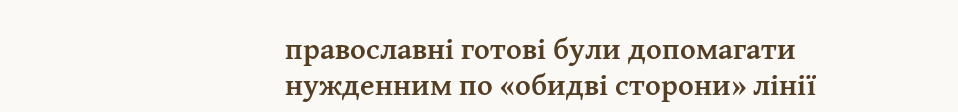православні готові були допомагати нужденним по «обидві сторони» лінії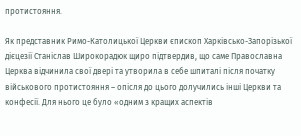протистояння.

Як представник Римо-Католицької Церкви єпископ Харківсько-Запорізької дієцезії Станіслав Широкорадюк щиро підтвердив, що саме Православна Церква відчинила свої двері та утворила в себе шпиталі після початку військового протистояння – опісля до цього долучились інші Церкви та конфесії. Для нього це було «одним з кращих аспектів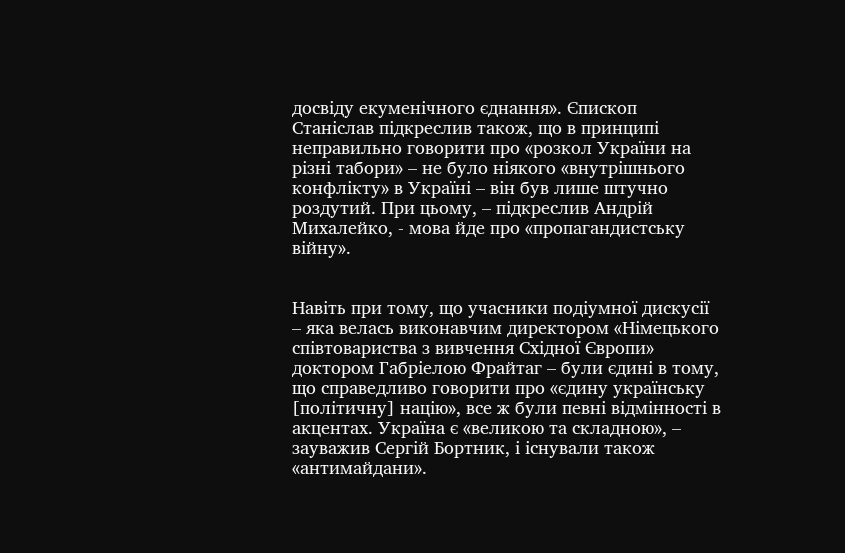досвіду екуменічного єднання». Єпископ Станіслав підкреслив також, що в принципі неправильно говорити про «розкол України на різні табори» – не було ніякого «внутрішнього конфлікту» в Україні – він був лише штучно роздутий. При цьому, – підкреслив Андрій Михалейко, - мова йде про «пропагандистську війну».


Навіть при тому, що учасники подіумної дискусії – яка велась виконавчим директором «Німецького співтовариства з вивчення Східної Європи» доктором Габріелою Фрайтаг – були єдині в тому, що справедливо говорити про «єдину українську [політичну] націю», все ж були певні відмінності в акцентах. Україна є «великою та складною», – зауважив Сергій Бортник, і існували також «антимайдани».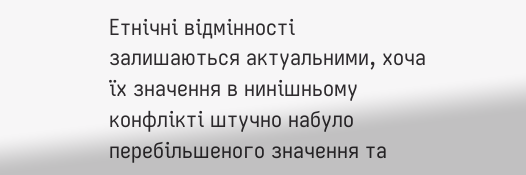Етнічні відмінності залишаються актуальними, хоча їх значення в нинішньому конфлікті штучно набуло перебільшеного значення та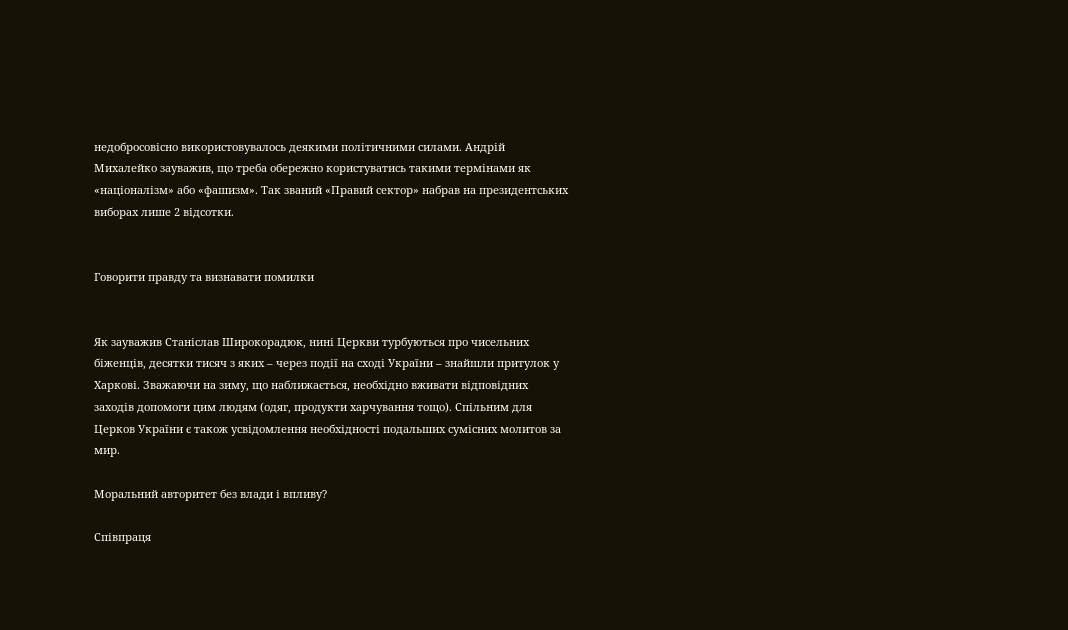недобросовісно використовувалось деякими політичними силами. Андрій Михалейко зауважив, що треба обережно користуватись такими термінами як «націоналізм» або «фашизм». Так званий «Правий сектор» набрав на президентських виборах лише 2 відсотки.


Говорити правду та визнавати помилки


Як зауважив Станіслав Широкорадюк, нині Церкви турбуються про чисельних біженців, десятки тисяч з яких – через події на сході України – знайшли притулок у Харкові. Зважаючи на зиму, що наближається, необхідно вживати відповідних заходів допомоги цим людям (одяг, продукти харчування тощо). Спільним для Церков України є також усвідомлення необхідності подальших сумісних молитов за мир.

Моральний авторитет без влади і впливу?

Співпраця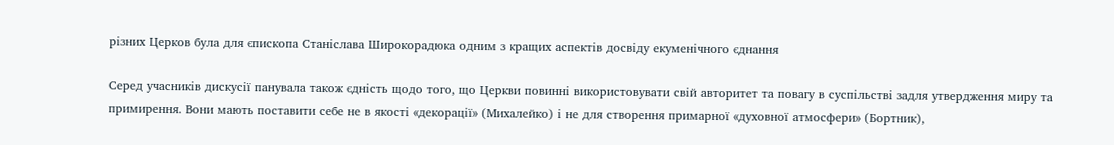різних Церков була для єпископа Станіслава Широкорадюка одним з кращих аспектів досвіду екуменічного єднання

Серед учасників дискусії панувала також єдність щодо того, що Церкви повинні використовувати свій авторитет та повагу в суспільстві задля утвердження миру та примирення. Вони мають поставити себе не в якості «декорації» (Михалейко) і не для створення примарної «духовної атмосфери» (Бортник),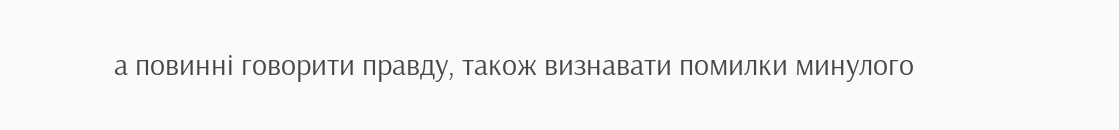а повинні говорити правду, також визнавати помилки минулого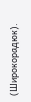(Широкорадюк).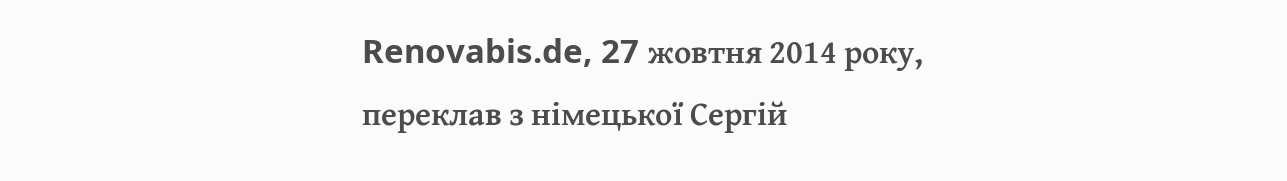Renovabis.de, 27 жовтня 2014 року, переклав з німецької Сергій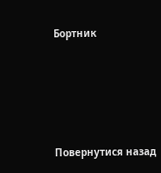Бортник






Повернутися назад